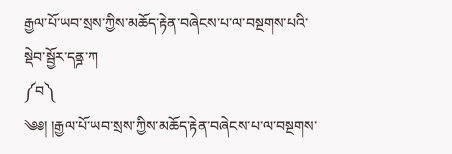རྒྱལ་པོ་ཡབ་སྲས་ཀྱིས་མཆོད་རྟེན་བཞེངས་པ་ལ་བསྔགས་པའི་སྡེབ་སྦྱོར་དནྜ་ཀ
༼བ༽
༄༅། །རྒྱལ་པོ་ཡབ་སྲས་ཀྱིས་མཆོད་རྟེན་བཞེངས་པ་ལ་བསྔགས་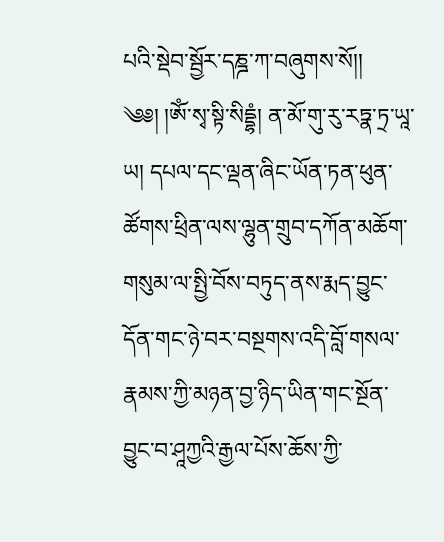པའི་སྡེབ་སྦྱོར་དཎྜ་ཀ་བཞུགས་སོ།།
༄༅། །ཨོཾ་སྭ་སྟི་སིདྡྷཾ། ན་མོ་གུ་རུ་རཏྣ་ཏྲ་ཡཱ་ཡ། དཔལ་དང་ལྡན་ཞིང་ཡོན་ཏན་ཕུན་ཚོགས་ཕྲིན་ལས་ལྷུན་གྲུབ་དཀོན་མཆོག་གསུམ་ལ་སྤྱི་བོས་བཏུད་ནས་རྨད་བྱུང་དོན་གང་ཉེ་བར་བསྔགས་འདི་བློ་གསལ་རྣམས་ཀྱི་མཉན་བྱ་ཉིད་ཡིན་གང་སྔོན་བྱུང་བ་ཤཱཀྱའི་རྒྱལ་པོས་ཆོས་ཀྱི་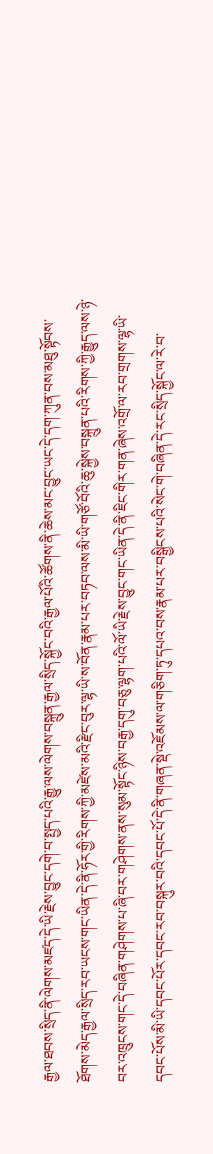རྒྱལ་ཐབས་སྲིད་ནི་ལེགས་མཛད་དེ་ཡི་རྗེས་བྱུང་དགེ་བ་སྤྱད་པའི་རྒྱུ་ལས་ལེགས་བསྐྲུན་རྒྱལ་སྲིད་སྐྱོང་བའི་རྒྱལ་པོའི་ཚོགས་ནི་ཆེས་མང་བྱུང་ཡང་དེ་དག་ཀུན་བས་མཐུ་སྟོབས་ཐོགས་མེད་རྒྱལ་སྲིད་རབ་ཡངས་གང་ཡིན་དེ་ནི་ཧོར་གྱི་རིགས་ཀྱི་མཛེས་མའི་རྫིང་བུར་ལྷ་ཡི་ས་བོན་རྣམ་པར་བཏབ་ལས་མི་ཡི་གཙོ་བོའི་ཆུ་སྐྱེས་བསྐྲུན་པའི་རིགས་ཀྱི་རྒྱུད་ལས་ཉེ་བར་འཁྲུངས་གང་དེ་བཞིན་གཤེགས་པ་ཞི་བར་གཤེགས་ནས་སུམ་སྟོང་ཉིས་བརྒྱ་དགུ་བཅུ་ལྷག་པའི་ལོ་ཡི་རྗེས་བྱུང་གང་ཡིན་དེ་ནི་ཇིང་གིར་གན་ཞེས་འགྲོ་ལ་རབ་གྲགས་ལྷ་ཡི་དབང་པོས་མི་ཡི་དབང་པོར་དབང་རབ་བསྐུར་བའི་དབང་པོ་དེ་ནི་གཞན་སྡེ་འཇོམས་ལ་གཅིག་ཏུ་དཔའ་བས་རྣམ་པར་བསྒྱིངས་པའི་སེང་གེ་བཞིན་དེ་རང་སྲིད་སྐྱོང་ལ་རེ་བ་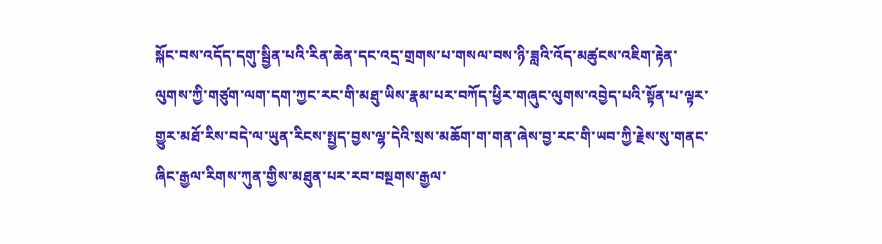སྐོང་བས་འདོད་དགུ་སྦྱིན་པའི་རིན་ཆེན་དང་འདྲ་གྲགས་པ་གསལ་བས་ཉི་ཟླའི་འོད་མཚུངས་འཇིག་རྟེན་ལུགས་ཀྱི་གཙུག་ལག་དག་ཀྱང་རང་གི་མཐུ་ཡིས་རྣམ་པར་བཀོད་ཕྱིར་གཞུང་ལུགས་འབྱེད་པའི་སྟོན་པ་ལྟར་གྱུར་མཐོ་རིས་བདེ་ལ་ཡུན་རིངས་སྤྱད་བྱས་ལྷ་དེའི་སྲས་མཆོག་ག་གན་ཞེས་བྱ་རང་གི་ཡབ་ཀྱི་རྗེས་སུ་གནང་ཞིང་རྒྱལ་རིགས་ཀུན་གྱིས་མཐུན་པར་རབ་བསྔགས་རྒྱལ་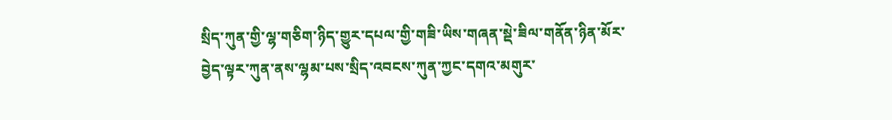སྲིད་ཀུན་གྱི་ལྷ་གཅིག་ཉིད་གྱུར་དཔལ་གྱི་གཟི་ཡིས་གཞན་སྡེ་ཟིལ་གནོན་ཉིན་མོར་བྱེད་ལྟར་ཀུན་ནས་ལྷམ་པས་སྲིད་འབངས་ཀུན་ཀྱང་དགའ་མགུར་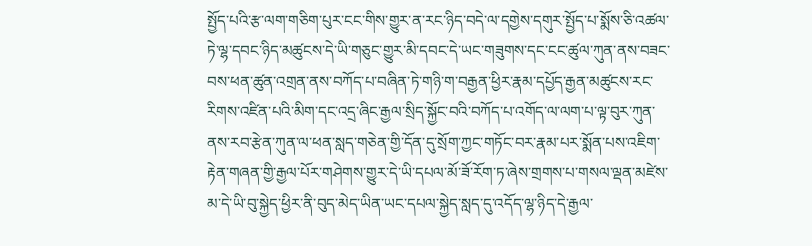སྤྱོད་པའི་རྩ་ལག་གཅིག་པུར་ངང་གིས་གྱུར་ན་རང་ཉིད་བདེ་ལ་དགྱེས་དགུར་སྤྱོད་པ་སྨོས་ཅི་འཚལ་ཏེ་ལྷ་དབང་ཉིད་མཚུངས་དེ་ཡི་གཅུང་གྱུར་མི་དབང་དེ་ཡང་གཟུགས་དང་ངང་ཚུལ་ཀུན་ནས་བཟང་བས་ཕན་ཚུན་འགྲན་ནས་བཀོད་པ་བཞིན་ཏེ་གཉི་ག་བརྒྱན་ཕྱིར་རྣམ་དཔྱོད་རྒྱན་མཚུངས་རང་རིགས་འཛིན་པའི་མིག་དང་འདྲ་ཞིང་རྒྱལ་སྲིད་སྐྱོང་བའི་བཀོད་པ་འགོད་ལ་ལག་པ་ལྟ་བུར་ཀུན་ནས་རབ་རྩེན་ཀུན་ལ་ཕན་སླད་གཅེན་གྱི་དོན་དུ་སྲོག་ཀྱང་གཏོང་བར་རྣམ་པར་སྨོན་པས་འཇིག་རྟེན་གཞན་གྱི་རྒྱལ་པོར་གཤེགས་གྱུར་དེ་ཡི་དཔལ་མོ་ཟོ་རོག་ཏ་ཞེས་གྲགས་པ་གསལ་ལྡན་མཛེས་མ་དེ་ཡི་བུ་སྐྱེད་ཕྱིར་ནི་བུད་མེད་ཡིན་ཡང་དཔལ་སྐྱེད་སླད་དུ་འདོད་ལྷ་ཉིད་དེ་རྒྱལ་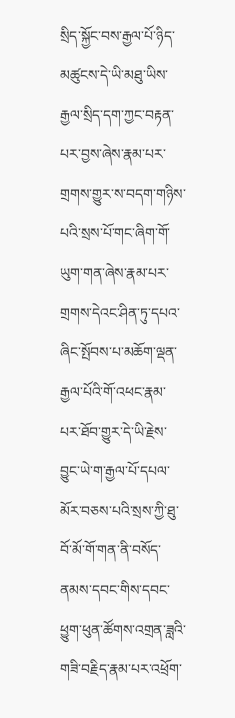སྲིད་སྐྱོང་བས་རྒྱལ་པོ་ཉིད་མཚུངས་དེ་ཡི་མཐུ་ཡིས་རྒྱལ་སྲིད་དག་ཀྱང་བརྟན་པར་བྱས་ཞེས་རྣམ་པར་གྲགས་གྱུར་ས་བདག་གཉིས་པའི་སྲས་པོ་གང་ཞིག་གོ་ཡུག་གན་ཞེས་རྣམ་པར་གྲགས་དེའང་ཤིན་ཏུ་དཔའ་ཞིང་སྤོབས་པ་མཆོག་ལྡན་རྒྱལ་པོའི་གོ་འཕང་རྣམ་པར་ཐོབ་གྱུར་དེ་ཡི་རྗེས་བྱུང་ཡེ་ག་རྒྱལ་པོ་དཔལ་མོར་བཅས་པའི་སྲས་ཀྱི་ཐུ་བོ་མོ་གོ་གན་ནི་བསོད་ནམས་དབང་གིས་དབང་ཕྱུག་ཕུན་ཚོགས་འགྲན་ཟླའི་གཟི་བརྗིད་རྣམ་པར་འཕྲོག་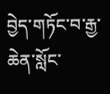བྱེད་གཏོང་བ་རྒྱ་ཆེན་སློང་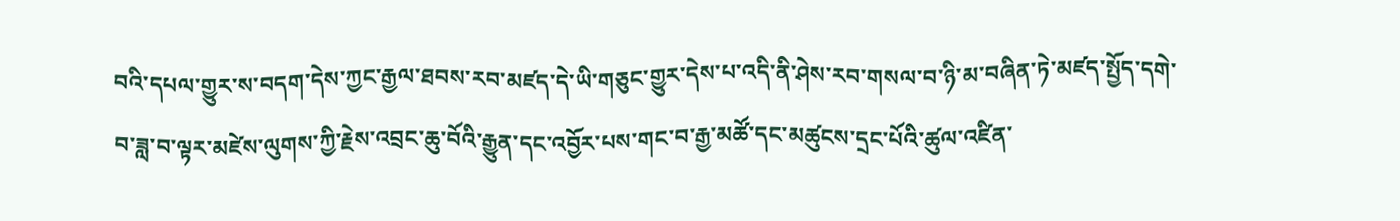བའི་དཔལ་གྱུར་ས་བདག་དེས་ཀྱང་རྒྱལ་ཐབས་རབ་མཛད་དེ་ཡི་གཅུང་གྱུར་དེས་པ་འདི་ནི་ཤེས་རབ་གསལ་བ་ཉི་མ་བཞིན་ཏེ་མཛད་སྤྱོད་དགེ་བ་ཟླ་བ་ལྟར་མཛེས་ལུགས་ཀྱི་རྗེས་འབྲང་ཆུ་བོའི་རྒྱུན་དང་འབྱོར་པས་གང་བ་རྒྱ་མཚོ་དང་མཚུངས་དྲང་པོའི་ཚུལ་འཛིན་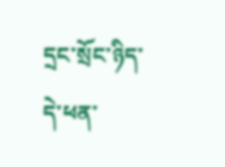དྲང་སྲོང་ཉིད་དེ་ཕན་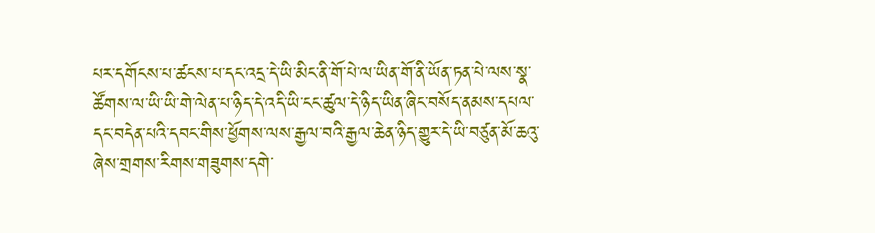པར་དགོངས་པ་ཚངས་པ་དང་འདྲ་དེ་ཡི་མིང་ནི་གོ་པེ་ལ་ཡིན་གོ་ནི་ཡོན་ཏན་པེ་ལས་སྣ་ཚོགས་ལ་ཡི་ཡི་གེ་ལེན་པ་ཉིད་དེ་འདི་ཡི་ངང་ཚུལ་དེ་ཉིད་ཡིན་ཞིང་བསོད་ནམས་དཔལ་དང་བདེན་པའི་དབང་གིས་ཕྱོགས་ལས་རྒྱལ་བའི་རྒྱལ་ཆེན་ཉིད་གྱུར་དེ་ཡི་བཙུན་མོ་ཆའུ་ཞེས་གྲགས་རིགས་གཟུགས་དགེ་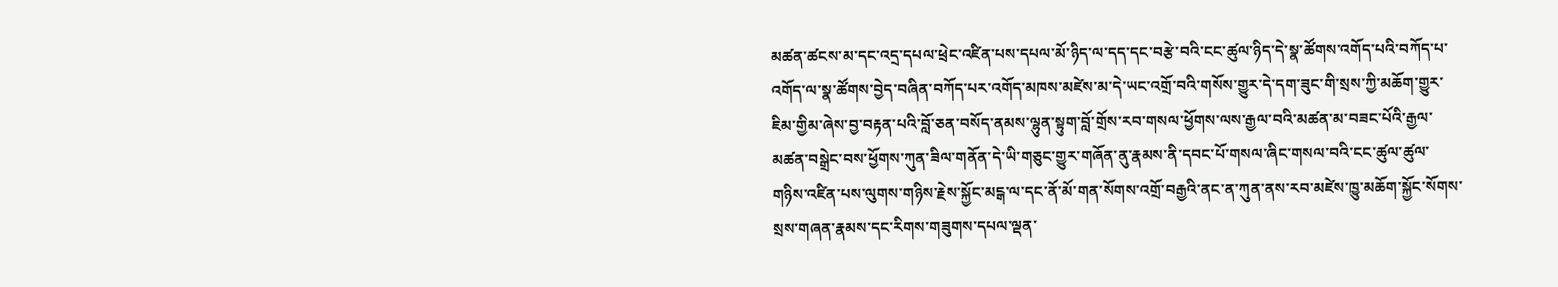མཚན་ཚངས་མ་དང་འདྲ་དཔལ་ཕྲེང་འཛིན་པས་དཔལ་མོ་ཉིད་ལ་དད་དང་བརྩེ་བའི་ངང་ཚུལ་ཉིད་དེ་སྣ་ཚོགས་འགོད་པའི་བཀོད་པ་འགོད་ལ་སྣ་ཚོགས་བྱེད་བཞིན་བཀོད་པར་འགོད་མཁས་མཛེས་མ་དེ་ཡང་འགྲོ་བའི་གསོས་གྱུར་དེ་དག་ཟུང་གི་སྲས་ཀྱི་མཆོག་གྱུར་ཇིམ་གྱིམ་ཞེས་བྱ་བརྟན་པའི་བློ་ཅན་བསོད་ནམས་ལྷུན་སྟུག་བློ་གྲོས་རབ་གསལ་ཕྱོགས་ལས་རྒྱལ་བའི་མཚན་མ་བཟང་པོའི་རྒྱལ་མཚན་བསྒྲེང་བས་ཕྱོགས་ཀུན་ཟིལ་གནོན་དེ་ཡི་གཅུང་གྱུར་གཞོན་ནུ་རྣམས་ནི་དབང་པོ་གསལ་ཞིང་གསལ་བའི་ངང་ཚུལ་ཚུལ་གཉིས་འཛིན་པས་ལུགས་གཉིས་རྗེས་སྐྱོང་མངྒ་ལ་དང་ནོ་མོ་གན་སོགས་འགྲོ་བརྒྱའི་ནང་ན་ཀུན་ནས་རབ་མཛེས་ཁྱུ་མཆོག་སྐྱོང་སོགས་སྲས་གཞན་རྣམས་དང་རིགས་གཟུགས་དཔལ་ལྡན་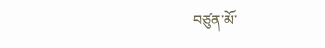བཙུན་མོ་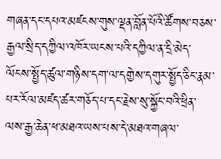གཞན་དང་དཔའ་མཛངས་གུས་ལྡན་བློན་པོའི་ཚོགས་བཅས་རྒྱལ་སྲིད་དཀྱིལ་འཁོར་ཡངས་པའི་དཀྱིལ་ན་དྲི་མེད་ལོངས་སྤྱོད་ཚུལ་གཉིས་དག་ལ་དགྱེས་དགུར་སྤྱོད་ཅིང་རྣམ་པར་རོལ་མཛད་ཚར་གཅོད་པ་དང་རྗེས་སུ་སྐྱོང་བའི་ཕྲིན་ལས་རྒྱ་ཆེན་ཕ་མཐའ་ཡས་པས་དེ་མཐའ་གཞལ་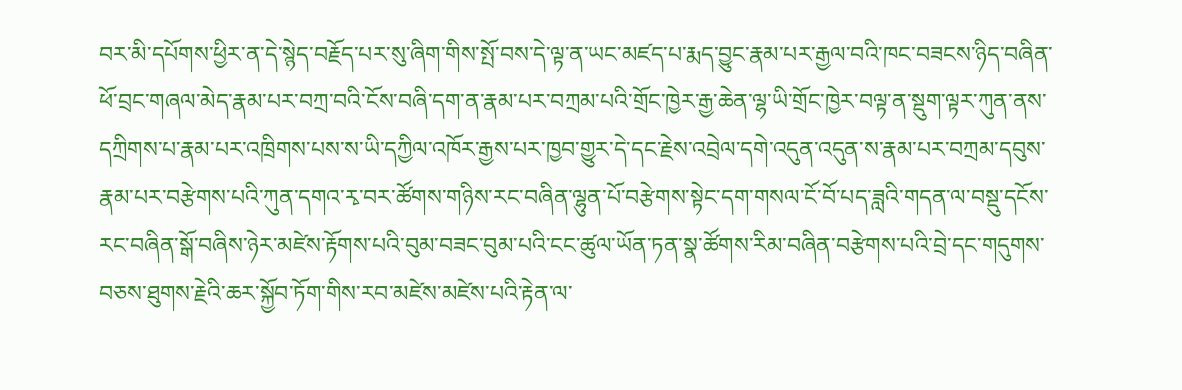བར་མི་དཔོགས་ཕྱིར་ན་དེ་སྙེད་བརྗོད་པར་སུ་ཞིག་གིས་སྤོ་བས་དེ་ལྟ་ན་ཡང་མཛད་པ་རྨད་བྱུང་རྣམ་པར་རྒྱལ་བའི་ཁང་བཟངས་ཉིད་བཞིན་ཕོ་བྲང་གཞལ་མེད་རྣམ་པར་བཀྲ་བའི་ངོས་བཞི་དག་ན་རྣམ་པར་བཀྲམ་པའི་གྲོང་ཁྱེར་རྒྱ་ཆེན་ལྷ་ཡི་གྲོང་ཁྱེར་བལྟ་ན་སྡུག་ལྟར་ཀུན་ནས་དཀྲིགས་པ་རྣམ་པར་འཁྲིགས་པས་ས་ཡི་དཀྱིལ་འཁོར་རྒྱས་པར་ཁྱབ་གྱུར་དེ་དང་རྗེས་འབྲེལ་དགེ་འདུན་འདུན་ས་རྣམ་པར་བཀྲམ་དབུས་རྣམ་པར་བརྩེགས་པའི་ཀུན་དགའ་རྭ་བར་ཚོགས་གཉིས་རང་བཞིན་ལྷུན་པོ་བརྩེགས་སྟེང་དག་གསལ་ངོ་བོ་པད་ཟླའི་གདན་ལ་བསྡུ་དངོས་རང་བཞིན་སྒོ་བཞིས་ཉེར་མཛེས་རྟོགས་པའི་བུམ་བཟང་བུམ་པའི་ངང་ཚུལ་ཡོན་ཏན་སྣ་ཚོགས་རིམ་བཞིན་བརྩེགས་པའི་བྲེ་དང་གདུགས་བཅས་ཐུགས་རྗེའི་ཆར་སྐྱོབ་ཏོག་གིས་རབ་མཛེས་མཛེས་པའི་རྟེན་ལ་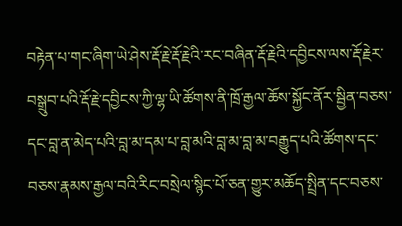བརྟེན་པ་གང་ཞིག་ཡེ་ཤེས་རྡོ་རྗེ་རྡོ་རྗེའི་རང་བཞིན་རྡོ་རྗེའི་དབྱིངས་ལས་རྡོ་རྗེར་བསྒྲུབ་པའི་རྡོ་རྗེ་དབྱིངས་ཀྱི་ལྷ་ཡི་ཚོགས་ནི་ཁྲོ་རྒྱལ་ཆོས་སྐྱོང་ནོར་སྦྱིན་བཅས་དང་བླ་ན་མེད་པའི་བླ་མ་དམ་པ་བླ་མའི་བླ་མ་བླ་མ་བརྒྱུད་པའི་ཚོགས་དང་བཅས་རྣམས་རྒྱལ་བའི་རིང་བསྲེལ་སྙིང་པོ་ཅན་གྱུར་མཆོད་སྤྲིན་དང་བཅས་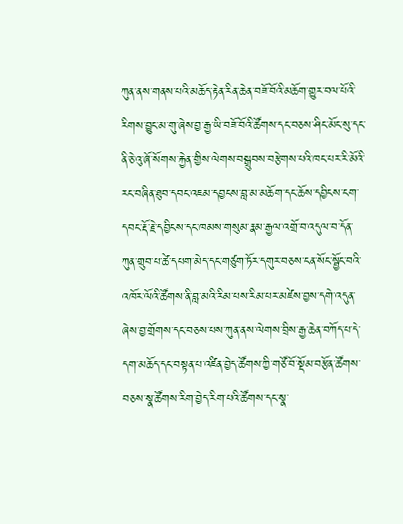ཀུན་ནས་གནས་པའི་མཆོད་རྟེན་རིན་ཆེན་བཟོ་བོའི་མཆོག་གྱུར་བལ་པོའི་རིགས་བྱུང་མ་གུ་ཞེས་བྱ་རྒྱ་ཡི་བཟོ་བོའི་ཚོགས་དང་བཅས་ཤིང་མོང་སུ་དང་ནི་ཅེ་འུ་ཞོ་སོགས་རྐྱེན་གྱིས་ལེགས་བསྒྲུབས་བརྩེགས་པའི་ཁང་པར་རི་མོའི་རང་བཞིན་ཐུབ་དབང་འཇམ་དབྱངས་བླ་མ་མཆོག་དང་ཆོས་དབྱིངས་ངག་དབང་རྡོ་རྗེ་དབྱིངས་དང་ཁམས་གསུམ་རྣམ་རྒྱལ་འགྲོ་བ་འདུལ་བ་དོན་ཀུན་གྲུབ་པ་ཚེ་དཔག་མེད་དང་གཙུག་ཏོར་དགུར་བཅས་ངན་སོང་སྦྱོང་བའི་འཁོར་ལོའི་ཚོགས་ནི་བླ་མའི་རིམ་པས་རིམ་པར་མཛེས་བྱས་དགེ་འདུན་ཞེས་བྱ་གྲོགས་དང་བཅས་པས་ཀུན་ནས་ལེགས་བྲིས་རྒྱ་ཆེན་བཀོད་པ་དེ་དག་མཆོད་དང་བསྟན་པ་འཛིན་བྱེད་ཚོགས་ཀྱི་གཙོ་བོ་སྡོམ་བརྩོན་ཚོགས་བཅས་སྣ་ཚོགས་རིག་བྱེད་རིག་པའི་ཚོགས་དང་སྣ་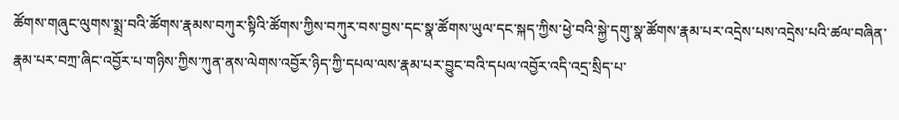ཚོགས་གཞུང་ལུགས་སྨྲ་བའི་ཚོགས་རྣམས་བཀུར་སྟིའི་ཚོགས་ཀྱིས་བཀུར་བས་བྱས་དང་སྣ་ཚོགས་ཡུལ་དང་སྐད་ཀྱིས་ཕྱེ་བའི་སྐྱེ་དགུ་སྣ་ཚོགས་རྣམ་པར་འདྲེས་པས་འདྲེས་པའི་ཚལ་བཞིན་རྣམ་པར་བཀྲ་ཞིང་འབྱོར་པ་གཉིས་ཀྱིས་ཀུན་ནས་ལེགས་འབྱོར་ཉིད་ཀྱི་དཔལ་ལས་རྣམ་པར་བྱུང་བའི་དཔལ་འབྱོར་འདི་འདྲ་སྲིད་པ་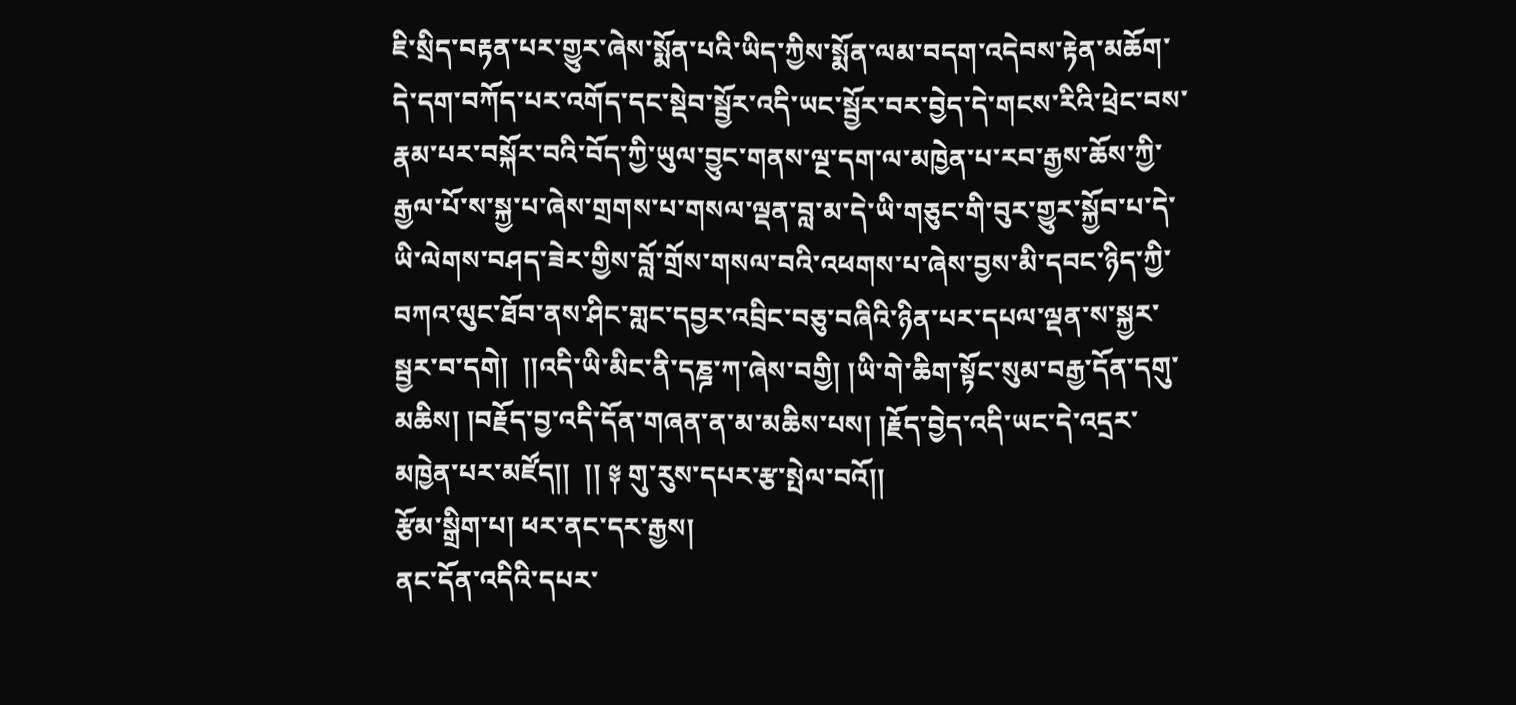ཇི་སྲིད་བརྟན་པར་གྱུར་ཞེས་སྨོན་པའི་ཡིད་ཀྱིས་སྨོན་ལམ་བདག་འདེབས་རྟེན་མཆོག་དེ་དག་བཀོད་པར་འགོད་དང་སྡེབ་སྦྱོར་འདི་ཡང་སྦྱོར་བར་བྱེད་དེ་གངས་རིའི་ཕྲེང་བས་རྣམ་པར་བསྐོར་བའི་བོད་ཀྱི་ཡུལ་བྱུང་གནས་ལྔ་དག་ལ་མཁྱེན་པ་རབ་རྒྱས་ཆོས་ཀྱི་རྒྱལ་པོ་ས་སྐྱ་པ་ཞེས་གྲགས་པ་གསལ་ལྡན་བླ་མ་དེ་ཡི་གཅུང་གི་བུར་གྱུར་སྐྱོབ་པ་དེ་ཡི་ལེགས་བཤད་ཟེར་གྱིས་བློ་གྲོས་གསལ་བའི་འཕགས་པ་ཞེས་བྱས་མི་དབང་ཉིད་ཀྱི་བཀའ་ལུང་ཐོབ་ནས་ཤིང་གླང་དབྱར་འབྲིང་བཅུ་བཞིའི་ཉིན་པར་དཔལ་ལྡན་ས་སྐྱར་སྦྱར་བ་དགེ།  །།འདི་ཡི་མིང་ནི་དཎྜ་ཀ་ཞེས་བགྱི། །ཡི་གེ་ཆིག་སྟོང་སུམ་བརྒྱ་དོན་དགུ་མཆིས། །བརྗོད་བྱ་འདི་དོན་གཞན་ན་མ་མཆིས་པས། །རྗོད་བྱེད་འདི་ཡང་དེ་འདྲར་མཁྱེན་པར་མཛོད།།  །། ༈ གུ་རུས་དཔར་རྩ་སྤེལ་བའོ།།
རྩོམ་སྒྲིག་པ། ཕར་ནང་དར་རྒྱས།
ནང་དོན་འདིའི་དཔར་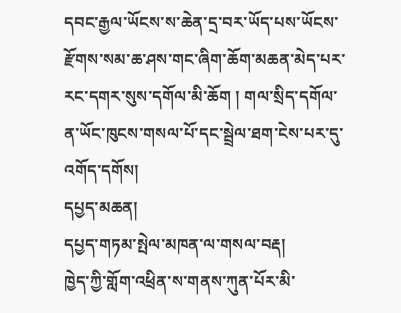དབང་རྒྱལ་ཡོངས་ས་ཆེན་དྲ་བར་ཡོད་པས་ཡོངས་རྫོགས་སམ་ཆ་ཤས་གང་ཞིག་ཆོག་མཆན་མེད་པར་རང་དགར་སུས་དགོལ་མི་ཆོག ། གལ་སྲིད་དགོལ་ན་ཡོང་ཁུངས་གསལ་པོ་དང་སྦྲེལ་ཐག་ངེས་པར་དུ་འགོད་དགོས།
དཔྱད་མཆན།
དཔྱད་གཏམ་སྤེལ་མཁན་ལ་གསལ་བརྡ།
ཁྱེད་ཀྱི་གློག་འཕྲིན་ས་གནས་ཀུན་པོར་མི་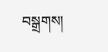བསྒྲགས།